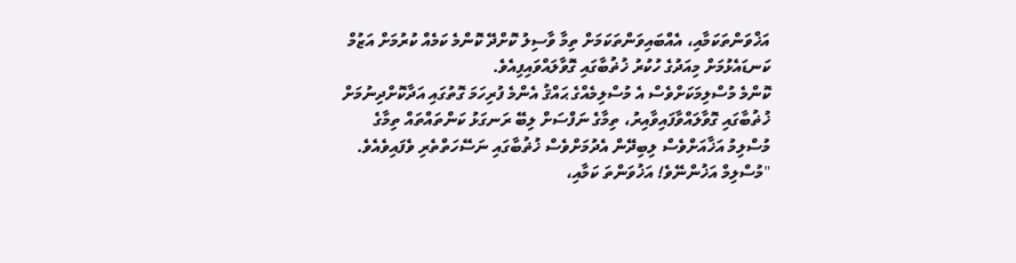އަޚްވަންތަކަމާއި، އެއްބައިވަންތަކަމަށް ތިމާ ވާސިލު ކޮށްދޭ ކޮންމެ ކަމެއް ކުރުމަށް އަޒުމް ކަނޑައެޅުމަށް މިއަދުގެ ހުކުރު ޚުޡުބާގައި ގޮވާލައްވައިފިއެވެ.
ކޮންމެ މުސްލިމަކަށްވެސް އެ މުސްލިމެއްގެ ޙައްޤު އެންމެ ފުރިހަމަ ގޮތުގައި އަދާކޮށްދިނުމަށް ޚުޡުބާގައި ގޮވާލައްވާފައިވާއިރު، ތިމާގެ ނަފްސަށް ލިބޭ ރަނގަޅު ކަންތައްތައް ތިމާގެ މުސްލިމު އަޚާއަށްވެސް ލިބިދޭން އެދުމަށްވެސް ޚުޡުބާގައި ނަސޭހަތްތެރި ވެފައިވެއެވެ.
"މުސްލިމް އަޚުންނޭވެ! އަޚުވަންތަ ކަމާއި،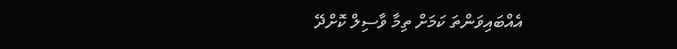އެއްބައިވަންތަ ކަމަށް ތިމާ ވާސިލް ކޮށްދޭ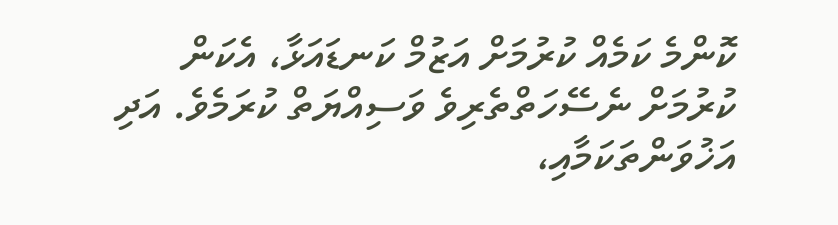ކޮންމެ ކަމެއް ކުރުމަށް އަޒުމް ކަނޑައަޅާ، އެކަން ކުރުމަށް ނެސޭހަތްތެރިވެ ވަސިއްޔަތް ކުރަމެވެ. އަދި އަޚުވަންތަކަމާއި،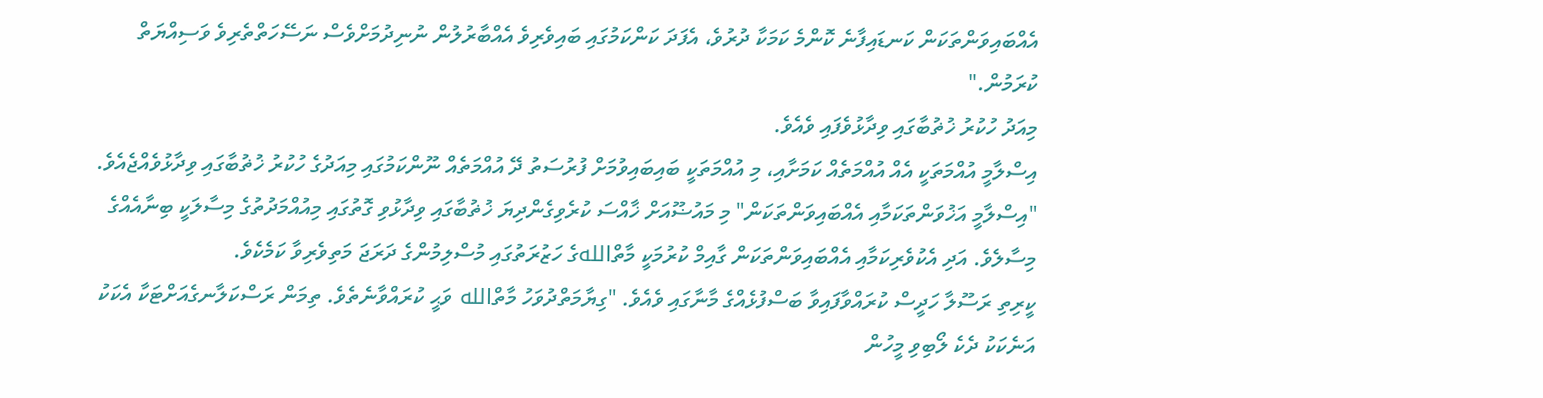އެއްބައިވަންތަކަން ކަނޑައިފާނެ ކޮންމެ ކަމަކާ ދުރުވެ، އެފަދަ ކަންކަމުގައި ބައިވެރިވެ އެއްބާރުލުން ނުނިދުމަށްވެސް ނަސޭހަތްތެރިވެ ވަސިއްޔަތް ކުރަމުން."
މިއަދު ހުކުރު ޚުޡުބާގައި ވިދާޅުވެފައި ވެއެވެ.
އިސްލާމީ އުއްމަތަކީ އެއް އުއްމަތެއް ކަމަށާއި، މި އުއްމަތަކީ ބައިބައިވުމަށް ފުރުސަތު ދޭ އުއްމަތެއް ނޫންކަމުގައި މިއަދުގެ ހުކުރު ޚުޡުބާގައި ވިދާޅުވެއްޖެއެވެ.
"އިސްލާމީ އަޚުވަންތަކަމާއި އެއްބައިވަންތަކަން" މި މައުޟޫއަށް ޚާއްސަ ކުރެވިގެންދިޔަ ޚުޡުބާގައި ވިދާޅުވި ގޮތުގައި މިއުއްމަދުތުގެ މިސާލަކީ ބިނާއެއްގެ މިސާލެވެ. އަދި އެކުވެރިކަމާއި އެއްބައިވަންތަކަން ގާއިމް ކުރުމަކީ މާތްاللهގެ ހަޒުރަތުގައި މުސްލިމުންގެ ދަރަޖަ މަތިވެރިވާ ކަމެކެވެ.
ކީރިތި ރަސޫލާ ހަދީސް ކުރައްވާފައިވާ ބަސްފުޅެއްގެ މާނާގައި ވެއެވެ. "ގިޔާމަތްދުވަހު މާތްالله ވަޙީ ކުރައްވާނެތެވެ. ތިމަން ރަސްކަލާނގެއަށްޓަކާ އެކަކު އަނެކަކު ދެކެ ލޯބިވި މީހުން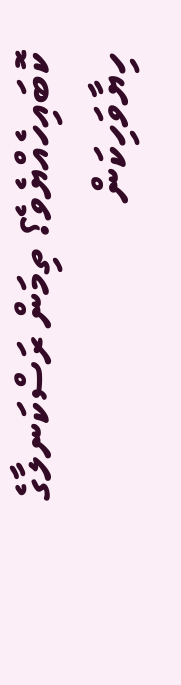ކޮބައިހެއްޔެވެ؟ ތިމަން ރަސްކަނލާގެ ހިޔާވަހިކަން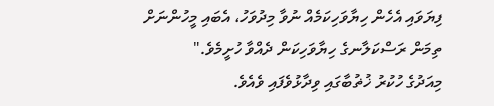ފިޔަވައި އެހެން ހިޔާވަހިކަމެއް ނުވާ މިދުވަހު، އެބައި މީހުންނަށް ތިމަން ރަސްކަލާނގެ ހިޔާވަހިކަން ދެއްވާ ހުށީމެވެ."
މިއަދުގެ ހުކުރު ޚުޡުބާގައި ވިދާޅުވެފައި ވެއެވެ.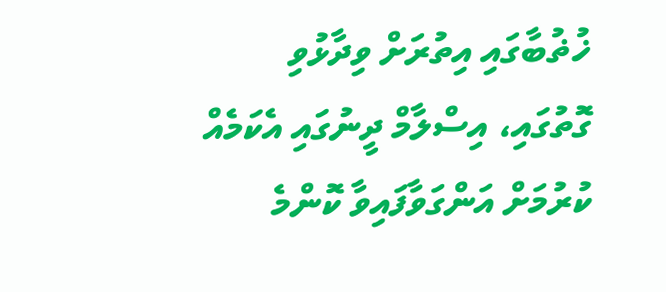ޚުޡުބާގައި އިތުރަށް ވިދާޅުވި ގޮތުގައި، އިސްލާމް ދީނުގައި އެކަމެއް ކުރުމަށް އަންގަވާފައިވާ ކޮންމެ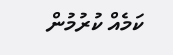ކަމެއް ކުރުމުން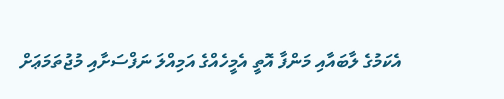އެކަމުގެ ލާބައާއި މަންފާ އޮތީ އެމީހެއްގެ އަމިއްލަ ނަފްސަށާއި މުޖުތަމަޢަށް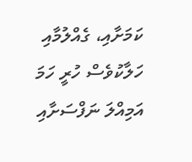ކަމަށާއި، ގެއްލުމާއި ހަލާކުވެސް ހުރީ ހަމަ އަމިއްލަ ނަފްސަށާއި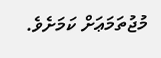މުޖުތަމަޢަށް ކަމަށެވެ.